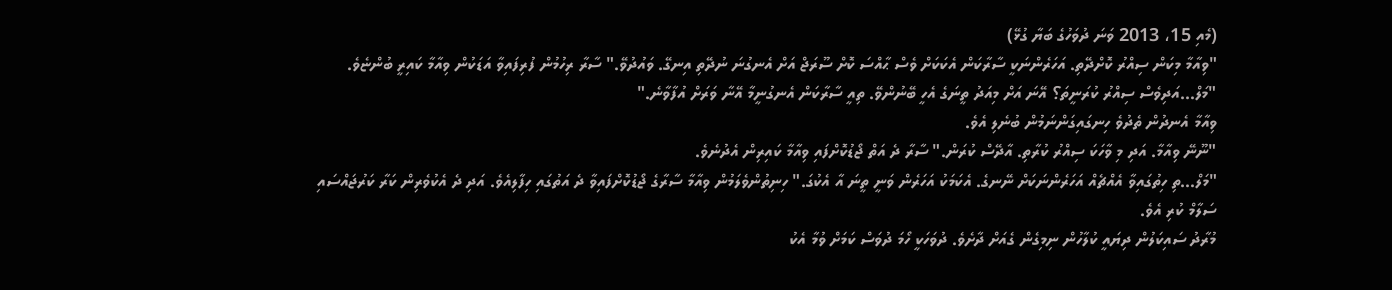(މެއި 15، 2013 ވަނަ ދުވަހުގެ ބަޔާ ގުޅޭ)
"ވިއާމާ މިކަން ސިއްރު ކޮށްދޭތި. އަހަރެންނަކީ ސާރާކަން އެކަކަށް ވެސް ޙާއްސަ ކޮށް ސޫރަޖް އަށް އެނގުނަ ނުދޭތި އިނގޭ. ވައުދުވޭ." ސާރާ ރިހުމުން ފުރިފައިވާ އަޑަކުން ވިއާމާ ކައިރީ ބުންޏެވެ.
"މަލް…އަދިވެސް ސިއްރު ކުރަނީތަ؟ އޭނަ އަށް މިއަދު ތީނަގެ އެހީ ބޭނުންވޭ. ތިއީ ސާރާކަން އެނގުނީމާ އޭނާ ވަރަށް އުފާވާނެ."
ވިއާމާ އެނދުން ތެދުވެ ހިނގައިގަންނަމުން ބުނެލި އެވެ.
"ނޫނޭ ވިއާމާ. އަދި މި ވާހަކަ ސިއްރު ކުރާތި. އާދޭސް ކުރަން." ސާރާ ދެ އަތް ޖޯޑުކޮށްފައި ވިއާމާ ކައިރިން އެދުނެވެ.
"މަލް…ތި ހިތުގައިވާ އެއްޗެއް އަހަރެންނަކަށް ނޭނގެ. އެކަމަކު އަހަރެން ވަނީ ތީނަ އާ އެކުގަ." ހިނިތުންވެލަމުން ވިއާމާ ސާރާގެ ޖޯޑުކޮށްފައިވާ ދެ އަތުގައި ހިފާލިއެވެ. އަދި ދެ އެކުވެރިން ކަރާ ކަރުޖައްސައި ސަލާމް ކުރި އެވެ.
މުރާދު ސައިކަލުން ދިޔައީ ކުލާހުން ނިމިގެން ގެއަށް ދާށެވެ. ދުވަހަކީ ހޯމަ ދުވަސް ކަމަށް ވުމާ އެކު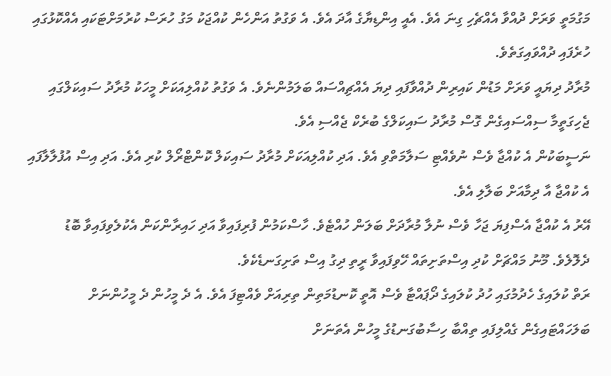މަގުމަތީ ވަރަށް ދުއްވާ އެއްޗެހި ގިނަ އެވެ. އެއީ އިންޑިޔާގެ އާދަ އެވެ. އެ ވަގުތު އަންހެން ކުއްޖަކު މަގު ހުރަސް ކުރުމަށްޓަކައި އެއްކޮޅުގައި ހުރެފައި ދުއްވައިގަތެވެ.
މުރާދު ދިޔައީ ވަރަށް މަޑުން ކައިރިން ދުއްވާފައި ދިޔަ އެއްޗިއްސައް ބަލަމުންނެވެ. އެ ވަގުތު ކުއްލިއަކަށް މީހަކު މުރާދު ސައިކަލްގައި ޖެހިގަތީމާ ސިއްސައިގެން ގޮސް މުރާދު ސައިކަލްގެ ބުރެކް ޖެއްސި އެވެ.
ނަސީބަކުން އެ ކުއްޖާ ވެސް ނުވެއްޓި ސަލާމަތްވި އެވެ. އަދި ކުއްލިއަކަށް މުރާދު ސައިކަލް ކޮންޓްރޯލް ކުރި އެވެ. އަދި އިސް އުފުލާލާފައި އެ ކުއްޖާ އާ ދިމާއަށް ބަލާލި އެވެ.
އޭރު އެ ކުއްޖާ އެސްފިޔަ ޖަހާ ވެސް ނުލާ މުރާދަށް ބަލަން ހުއްޓެވެ. ހާސްކަމުން ފުރިފައިވާ އަދި ހައިރާންކަން އެކުލެވިފައިވާ ބޮޑު ދެލޮލެވެ. މޫނު މައްޗަށް ކުދި އިސްތަށިތައް ހޭވިފައިވާ ރީތި ދިގު އިސް ތަށިގަނޑެކެވެ.
ރަތް ކުލައިގެ ހެދުމުގައި ހުދު ކުލައިގެ ދޯޕައްޓާ ވެސް އޮތީ ކޮނޑުމަތިން ތިރިއަށް ވެއްޓިފަ އެވެ. އެ ދެ މީހުން ދެ މީހުންނަށް ބަލަހައްޓައިގެން ގެއްލިފައި ތިއްބާ ހިސާބުގަނޑުގެ މީހުން އެތަނަށް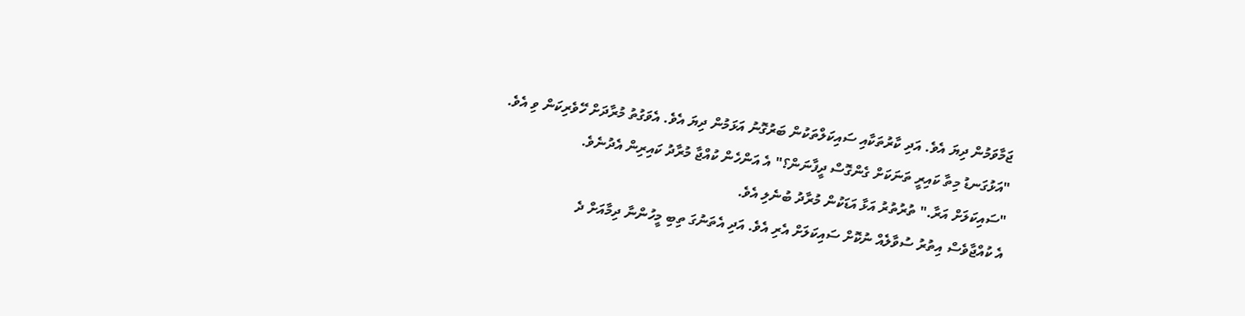ޖަމާވަމުން ދިޔަ އެވެ. އަދި ކާރުތަކާއި ސައިކަލްތަކުން ބަރުގޮނު އަޅަމުން ދިޔަ އެވެ. އެވަގުތު މުރާދަށް ހޭވެރިކަން ވި އެވެ.
"އަޅުގަނޑު މިތާ ކައިރީ ތަނަކަށް ގެންގޮސް ދީފާނަން؟" އެ އަންހެން ކުއްޖާ މުރާދު ކައިރިން އެދުނެވެ.
"ސައިކަލަށް އަރާ." ތުރުތުރު އަޅާ އަޑަކުން މުރާދު ބުނެލި އެވެ.
އެ ކުއްޖާވެސް އިތުރު ސުވާލެއް ނުކޮށް ސައިކަލަށް އެރި އެވެ. އަދި އެތަނުގަ ތިބި މީހުންނާ ދިމާއަށް ދެ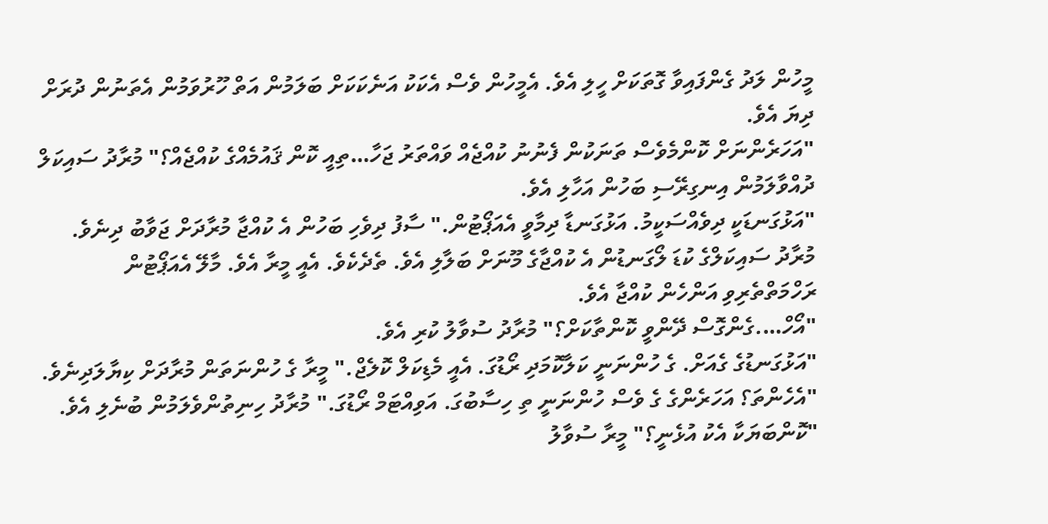މީހުން ލަދު ގެންފައިވާ ގޮތަކަށް ހީލި އެވެ. އެމީހުން ވެސް އެކަކު އަނެކަކަށް ބަލަމުން އަތް ހޫރުވަމުން އެތަނުން ދުރަށް ދިޔަ އެވެ.
"އަހަރެންނަށް ކޮންމެވެސް ތަނަކުން ފެނުނު ކުއްޖެއް ވައްތަރު ޖަހާ…ތިއީ ކޮން ޤައުމެއްގެ ކުއްޖެއް؟" މުރާދު ސައިކަލް ދުއްވާލަމުން އިނގިރޭސި ބަހުން އަހާލި އެވެ.
"އަޅުގަނޑަކީ ދިވެއްސަކީމު. އަޅުގަނޑާ ދިމާވީ އެއަޕޯޓުން." ސާފު ދިވެހި ބަހުން އެ ކުއްޖާ މުރާދަށް ޖަވާބު ދިނެވެ.
މުރާދު ސައިކަލްގެ ކުޑަ ލޯގަނޑުން އެ ކުއްޖާގެ މޫނަށް ބަލާލި އެވެ. ތެދެކެވެ. އެއީ މީރާ އެވެ. މާލޭ އެއަޕޯޓުން ރަހްމަތްތެރިވި އަންހެން ކުއްޖާ އެވެ.
"އޯހް….ގެންގޮސް ދޭންވީ ކޮންތާކަށް؟" މުރާދު ސުވާލު ކުރި އެވެ.
"އަޅުގަނޑުގެ ގެއަށް. ގެ ހުންނަނީ ކަލާކޮމަދި ރޯޑުގަ. އެއީ މެޑިކަލް ކޮލެޖް." މީރާ ގެ ހުންނަތަން މުރާދަށް ކިޔާލަދިނެވެ.
"އެހެންތަ؟ އަހަރެންގެ ގެ ވެސް ހުންނަނީ ތި ހިސާބުގަ. އަވިއްޓަމް ރޯޑުގަ." މުރާދު ހިނިތުންވެލަމުން ބުނެލި އެވެ.
"ކޮންބަޔަކާ އެކު އުޅެނީ؟" މީރާ ސުވާލު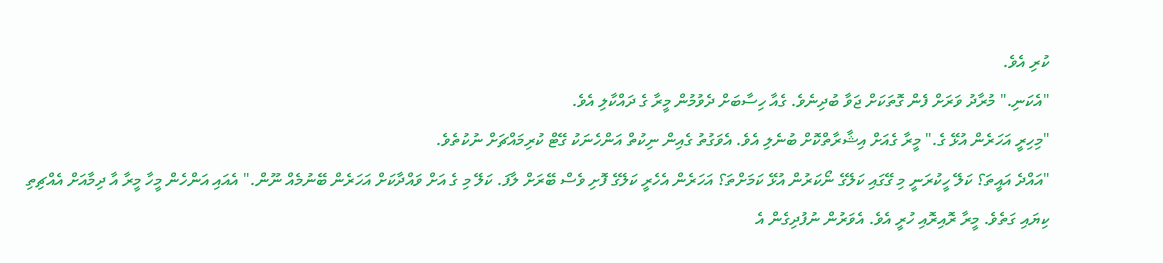ކުރި އެވެ.
"އެކަނި." މުރާދު ވަރަށް ފެން ގޮތަކަށް ޖަވާ ބުދިނެވެ. ގެއާ ހިސާބަށް ދެވުމުން މީރާ ގެ ދައްކާލި އެވެ.
"މިހިރީ އަހަރެން އުޅޭ ގެ." މީރާ ގެއަށް އިޝާރާތްކޮށް ބުނެލި އެވެ. އެވަގުތު ގެއިން ނިކުތް އަންހެނަކު ގޭޓް ކުރިމައްޗަށް ނުކުތެވެ.
"އައްދެ އައީތަ؟ ކަލޭ ހީކުރަނީ މި ގޭގައި ކަލޭގެ ނޯކަރުން އުޅޭ ކަމަށްތަ؟ އަހަރެން އެހެރީ ކަލޭގެ ފޮށި ވެސް ބޭރަށް ލާފަ. ކަލޭ މި ގެ އަށް ވައްދާކަށް އަހަރެން ބޭނުމެއް ނޫން." އެއައި އަންހެން މީހާ މީރާ އާ ދިމާއަށް އެއްޗިތި ކިޔައި ގަތެވެ. މީރާ ރޮއިރޮއި ހުރީ އެވެ. އެވަރުން ނުފުދިގެން އެ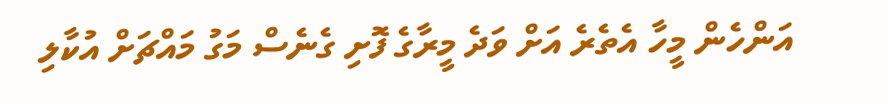އަންހެން މީހާ އެތެރެ އަށް ވަދެ މީރާގެ ފޮށި ގެނެސް މަގު މައްޗަށް އުކާލި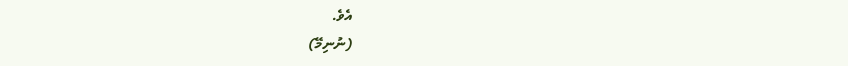އެވެ.
(ނުނިމޭ)